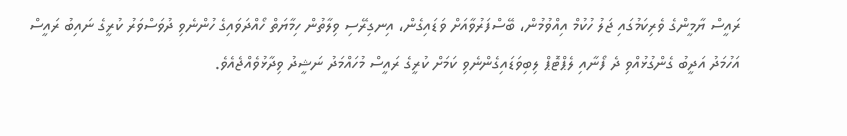ރައީސް ޔާމީންގެ ވެރިކަމުގައި ޖަލު ހުކުމް އިއްވުމުން، ބޭސްފަރުވާއަށް ވަޑައިގެން، އިނގިރޭސި ވިލާތުން ހިމާޔަތް ހޯއްދަވައިގެ ހުންނެވި ދުވަސްވަރު ކުރީގެ ނައިބު ރައީސް އަހުމަދު އަދީބު ގެންގުޅުއްވި ދެ ފޯނާއި ލެޕްޓޮޕް ލިބިވަޑައިގެންނެވި ކަމަށް ކުރީގެ ރައީސް މުހައްމަދު ނަޝީދު ވިދާޅުވެއްޖެއެވެ.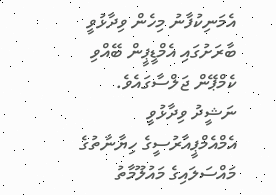އެމަނިކުފާނު މިހެން ވިދާޅުވީ ބާރަށުގައި އެމްޑީޕީން ބޭއްވި ކެމްޕޭން ޖަލްސާގައެވެ. ނަޝީދު ވިދާޅުވީ އެމްއެމްޕީއާރުސީގެ ހިޔާނާތުގެ މައްސަލައިގެ މައުލޫމާތު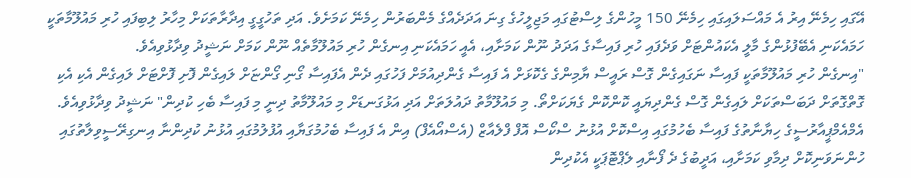އޭގައި ހިމެނޭ އިރު އެ މައްސަލައިގައި ހިމެނޭ 150 މީހުންގެ ލިސްޓުގައި މަޖިލީހުގެ ގިނަ އަދަދެއްގެ މެންބަރުން ހިމެނޭ ކަމަށެވެ. އަދި ތަހުގީގީ އިދާރާތަކަށް މިހާރު ލިބިފައި ހުރި މައުލޫމާތަކީ ހަމައެކަނި އެބޭފުޅުންގެ މާލީ އެކައުންޓަށް ވަދެފައި ހުރި ފައިސާގެ އަދަދު ނޫން ކަމަށާއި، އެއީ ހަމައެކަނި އިނގެން ހުރި މައުލޫމާތެއް ނޫން ކަމަށް ނަޝީދު ވިދާޅުވިއެވެ.
"އިނގެން ހުރި މައުލޫމާތަކީ ފައިސާ ނަގައިގެން ގޮސް ރައީސް ޔާމިންގެ ގެކޮޅަށް އެ ފައިސާ ގެންދިއުމަށް ފަހުގައި ދެން އެފައިސާ ގޯނި ގޯންޏަށް ލައިގެން ފޮށި ފޮށްޓަށް ލައިގެން އެކި އެކި ގޮތްގޮތަށް ދަބަސްތަކަށް ލައިގެން ގޮސް ގެންދިޔައީ ކޮންކޮން ގެޔަކަށްތޯ. މި މައުލޫމާތު ދައުލަތަށް އަދި އަޅުގަނޑަށް މި މައުލޫމާތު ދިނީ މި ފައިސާ ބެހި ކުދިން" ނަޝީދު ވިދާޅުވިއެވެ.
އެމްއެމްޕީއާރުސީގެ ހިޔާނާތުގެ ފައިސާ ބެހުމުގައި އިސްކޮށް އުޅުނު ސްކޯސް އޮފް ފްލެއާޒް (އެސްއޯއެފް) އިން އެ ފައިސާ ބެހުމުގަޔާއި އުފުލުމުގައި އުޅުނު ކުދިންނާ އިނގިރޭސީވިލާތުގައި ހުންނަވަނިކޮށް ދިމާވި ކަމަށާއި، އަދީބުގެ ދެ ފޯނާއި ލެޕްޓޮޕަކީ އެކުދިން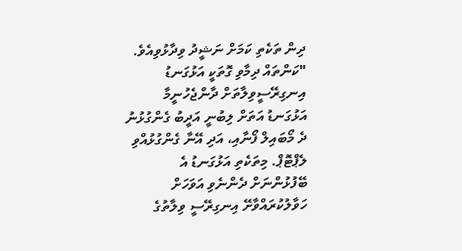ދިން ތަކެތި ކަމަށް ނަޝީދު ވިދާޅުވިއެވެ.
"ކަންތައް ދިމާވި ގޮތަކީ އަޅުގަނޑު އިނގިރޭސީވިލާތަށް ދާންޖެހުނީމާ އަޅުގަނޑު އަތަށް ލިބުނީ އަދީބު ގެންގުޅުނު ދެ މޯބައިލް ފޯނާއި، އަދި އޭނާ ގެންގުޅުއްވި ލެޕްޓޮޕް. މިތަކެތި އަޅުގަނޑު އެ ބޭފުޅުންނަށް ދެންނެވި އަވަހަށް ހަވާލުކުރައްވާށޭ އިނގިރޭސީ ވިލާތުގެ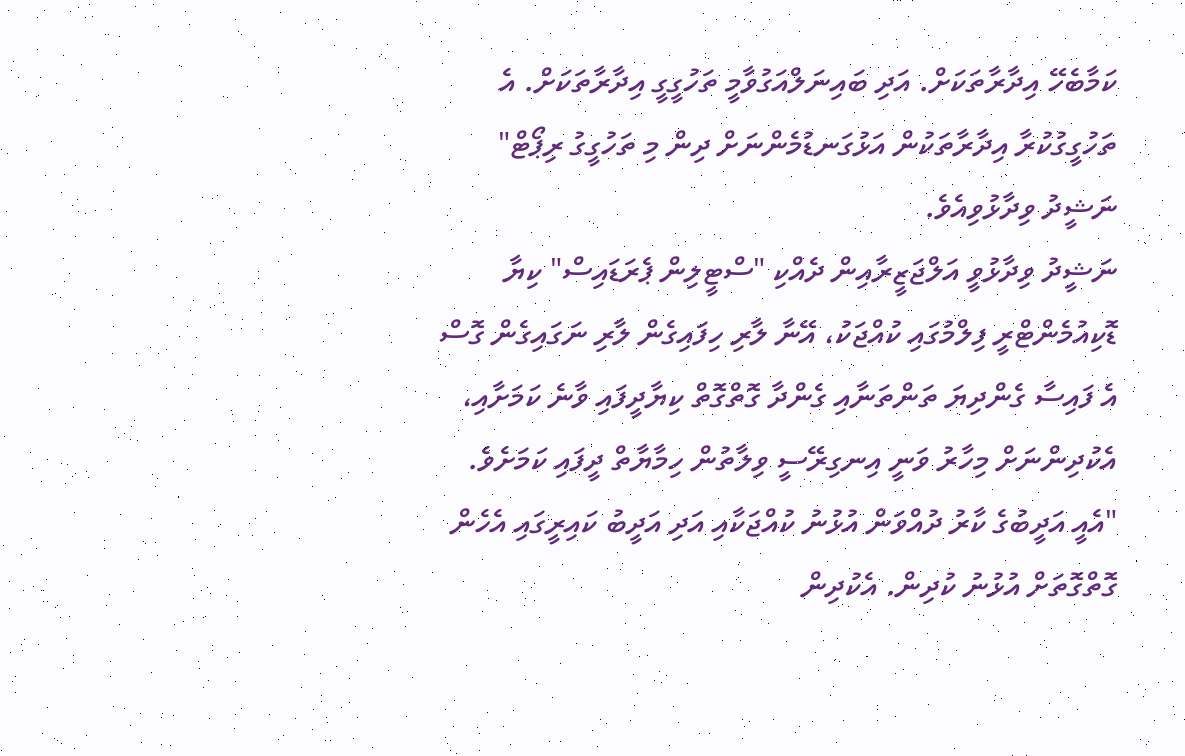ކަމާބެހޭ އިދާރާތަކަށް. އަދި ބައިނަލްއަގުވާމީ ތަހުގީގީ އިދާރާތަކަށް. އެ ތަހުގީގުކުރާ އިދާރާތަކުން އަޅުގަނޑުމެންނަށް ދިން މި ތަހުގީގު ރިޕޯޓް" ނަޝީދު ވިދާޅުވިއެވެ.
ނަޝީދު ވިދާޅުވީ އަލްޖަޒީރާއިން ދެއްކި "ސްޓީލިން ޕެރަޑައިސް" ކިޔާ ޑޮކިއުމެންޓްރީ ފިލްމުގައި ކުއްޖަކު، އޭނާ ލާރި ހިފައިގެން ލާރި ނަގައިގެން ގޮސް އެ ފައިސާ ގެންދިޔަ ތަންތަނާއި ގެންދާ ގޮތްގޮތް ކިޔާދީފައި ވާނެ ކަމަށާއި، އެކުދިންނަށް މިހާރު ވަނީ އިނގިރޭސީ ވިލާތުން ހިމާޔާތް ދީފައި ކަމަށެވެ.
"އެއީ އަދީބުގެ ކާރު ދުއްވަން އުޅުނު ކުއްޖަކާއި އަދި އަދީބު ކައިރީގައި އެހެން ގޮތްގޮތަށް އުޅުނު ކުދިން. އެކުދިން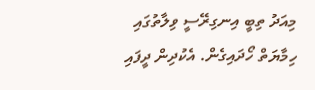މިއަދު ތިބީ އިނގިރޭސީ ވިލާތުގައި ހިމާޔަތް ހޯދައިގެން. އެކުދިން ދީފައި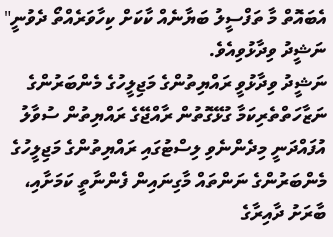އެބައޮތް މާ ތަފްސީލު ބަޔާނެއް ކާކަށް ކިހާވަރެއްތޯ ދެވުނީ" ނަޝީދު ވިދާޅުވިއެވެ.
ނަޝީދު ވިދާޅުވީ ރައްޔިތުންގެ މަޖިލީހުގެ މެންބަރުންގެ ނަޒާހަތްތެރިކަމާ ގުޅޭގޮތުން ރާއްޖޭގެ ރައްޔިތުން ސުވާލު އުފައްދަނީ މިދެންނެވި ލިސްޓުގައި ރައްޔިތުންގެ މަޖިލީހުގެ މެންބަރުންގެ ނަންތައް މާގިނައިން ފެންނާތީ ކަމަށާއި، ބާރަށު ދާއިރާގެ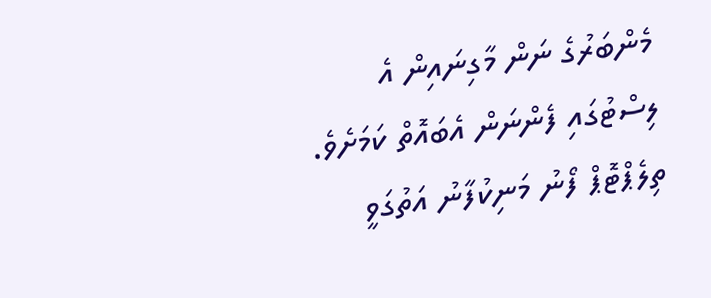މެންބަރުގެ ނަން މާގިނައިން އެ ލިސްޓުގައި ފެންނަން އެބައޮތް ކަމަށެވެ.
ތިލެޕްޓޮޕް ފޯނު މަނިކުފާނު އަތުގަވީ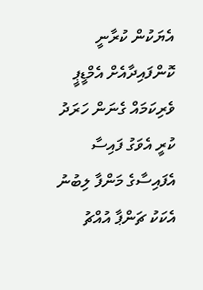އެޔަކުން ކުރާނީ ކޮންފައިދާއެށް އެމްޑީޕީ ވެރިކަމައް ގެނަން ހަރަދު ކުރީ އެވަގު ފައިސާ އެފައިސާގެ މަންފާ ލިބުނު އެކަކު ޗަންޕާ އުއްޗު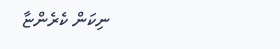ނިކަން ކެރެންޏާ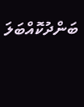ބަންދުކޮއްބަލަ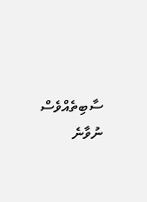ސާބިތެއްވެސް ނުވާނެ